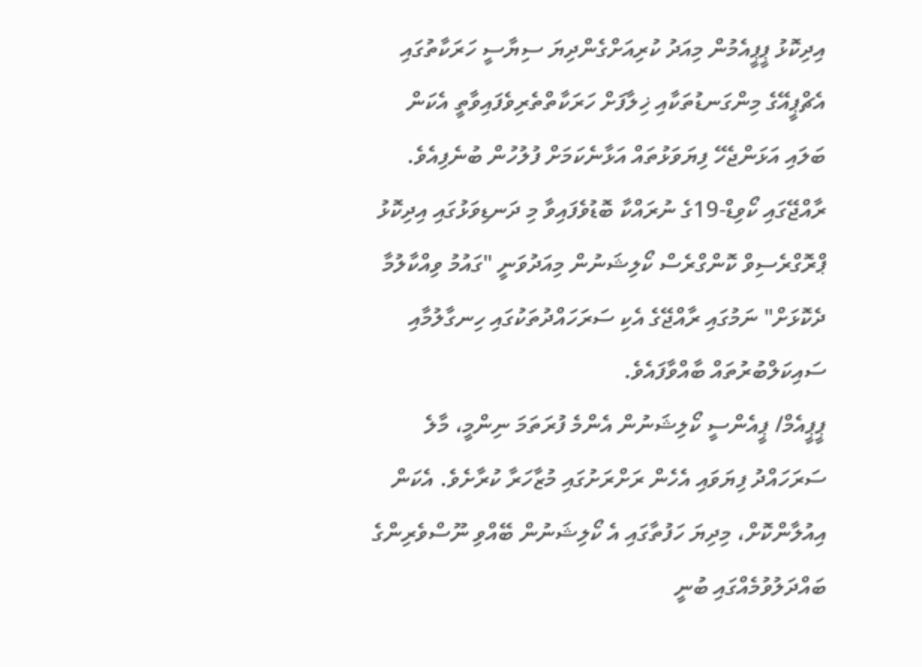އިދިކޮޅު ޕީޕީއެމުން މިއަދު ކުރިއަށްގެންދިޔަ ސިޔާސީ ހަރަކާތުގައި އެޗްޕީއޭގެ މިންގަނޑުތަކާއި ޚިލާފަށް ހަރަކާތްތެރިވެފައިވާތީ އެކަން ބަލައި އަޅަންޖެހޭ ފިޔަވަޅުތައް އަޅާނެކަމަށް ފުލުހުން ބުނެފިއެވެ.
ރާއްޖޭގައި ކޯވިޑް-19ގެ ނުރައްކާ ބޮޑުވެފައިވާ މި ދަނޑިވަޅުގައި އިދިކޮޅު ޕްރޮގްރެސިވް ކޮންގްރެސް ކޯލިޝަނުން މިއަދުވަނީ "ގައުމު ވިއްކާލުމާ ދެކޮޅަށް" ނަމުގައި ރާއްޖޭގެ އެކި ސަރަހައްދުތަކުގައި ހިނގާލުމާއި ސައިކަލްބުރުތައް ބާއްވާފައެވެ.
ޕީޕީއެމް/ ޕީއެންސީ ކޯލިޝަނުން އެންމެ ފުރަތަމަ ނިންމީ، މާލެ ސަރަހައްދު ފިޔަވައި އެހެން ރަށްރަށުގައި މުޒާހަރާ ކުރާށެވެ. އެކަން އިއުލާންކޮށް، މިދިޔަ ހަފުތާގައި އެ ކޯލިޝަނުން ބޭއްވި ނޫސްވެރިންގެ ބައްދަލުވުމެއްގައި ބުނީ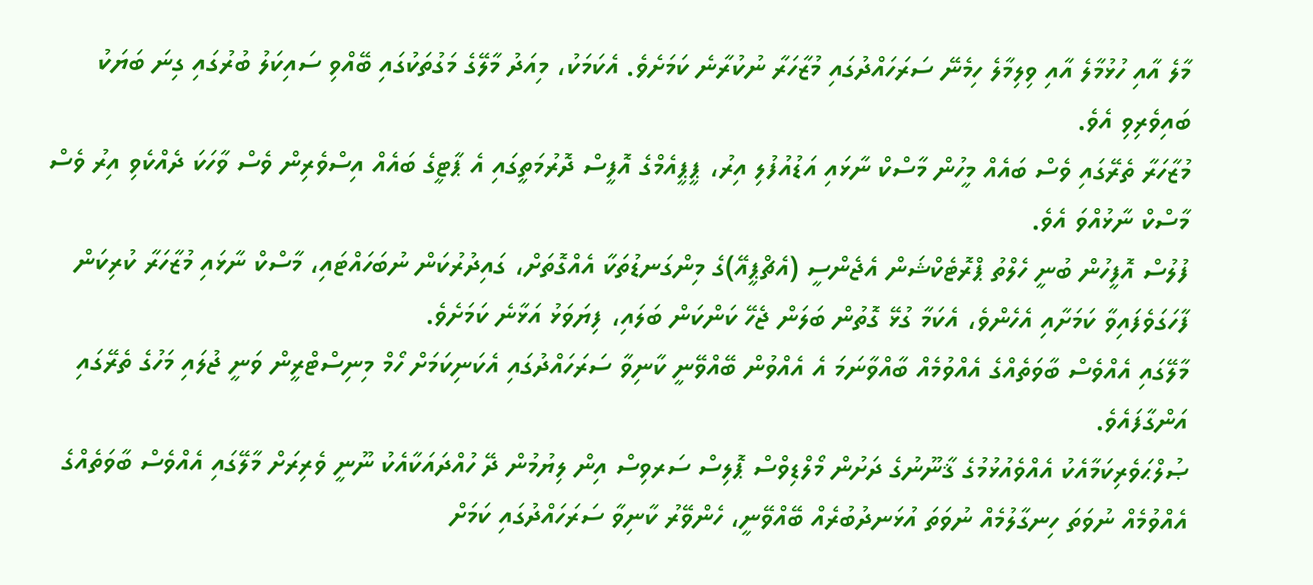މާލެ އާއި ހުޅުމާލެ އާއި ވިލިމާލެ ހިމެނޭ ސަރަހައްދުގައި މުޒާހަރާ ނުކުރާނެ ކަމަށެވެ. އެކަމަކު، މިއަދު މާލޭގެ މަގުތަކުގައި ބޭއްވި ސައިކަލު ބުރުގައި ގިނަ ބަޔަކު ބައިވެރިވި އެވެ.
މުޒާހަރާ ތެރޭގައި ވެސް ބައެއް މީހުން މާސްކް ނާޅައި އަޑުއުފުލި އިރު، ޕީޕީއެމްގެ އޮފީސް ދޮރުމަތީގައި އެ ޕާޓީގެ ބައެއް އިސްވެރިން ވެސް ވާހަކަ ދެއްކެވި އިރު ވެސް މާސްކް ނާޅުއްވަ އެވެ.
ފުލުސް އޮފީހުން ބުނީ ހެލްތު ޕްރޮޓެކްޝަން އެޖެންސީ (އެޗްޕީއޭ)ގެ މިންގަނޑުތަކާ އެއްގޮތަށް، ގައިދުރުކަން ނުބަހައްޓައި، މާސްކް ނާޅައި މުޒާހަރާ ކުރިކަން ފާހަގަވެފައިވާ ކަމަށާއި އެހެންވެ، އެކަމާ ގުޅޭ ގޮތުން ބަލަން ޖެހޭ ކަންކަން ބަލައި، ފިޔަވަޅު އަޅާނެ ކަމަށެވެ.
މާލޭގައި އެއްވެސް ބާވަތެއްގެ އެއްވުމެއް ބާއްވާނަމަ އެ އެއްވުން ބޭއްވޭނީ ކާނިވާ ސަރަހައްދުގައި އެކަނިކަމަށް ހޯމް މިނިސްޓްރީން ވަނީ ޖުލައި މަހުގެ ތެރޭގައި އަންގާފައެވެ.
ޞުލްޙަވެރިކަމާއެކު އެއްވެއުޅުމުގެ ޤާނޫނުގެ ދަށުން މޯލްޑިވްސް ޕޮލިސް ސަރވިސް އިން ލިޔުމުން ދޭ ހުއްދައަކާއެކު ނޫނީ ވެރިރަށް މާލޭގައި އެއްވެސް ބާވަތެއްގެ އެއްވުމެއް ނުވަތަ ހިނގާލުމެއް ނުވަތަ އުޅަނދުބުރެއް ބޭއްވޭނީ، ހެންވޭރު ކާނިވާ ސަރަހައްދުގައި ކަމަށް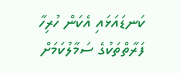ކަނޑައަޅައި އެކަން ހުރިހާ ފަރާތްތަކުގެ ސަމާލުކަމަށް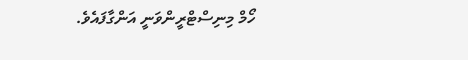ހޯމް މިނިސްޓްރީންވަނީ އަންގާފައެވެ.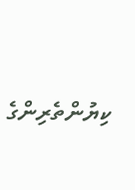ކިޔުންތެރިންގެ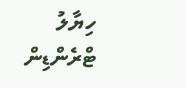ހިޔާލު
ޓްރެންޑިން